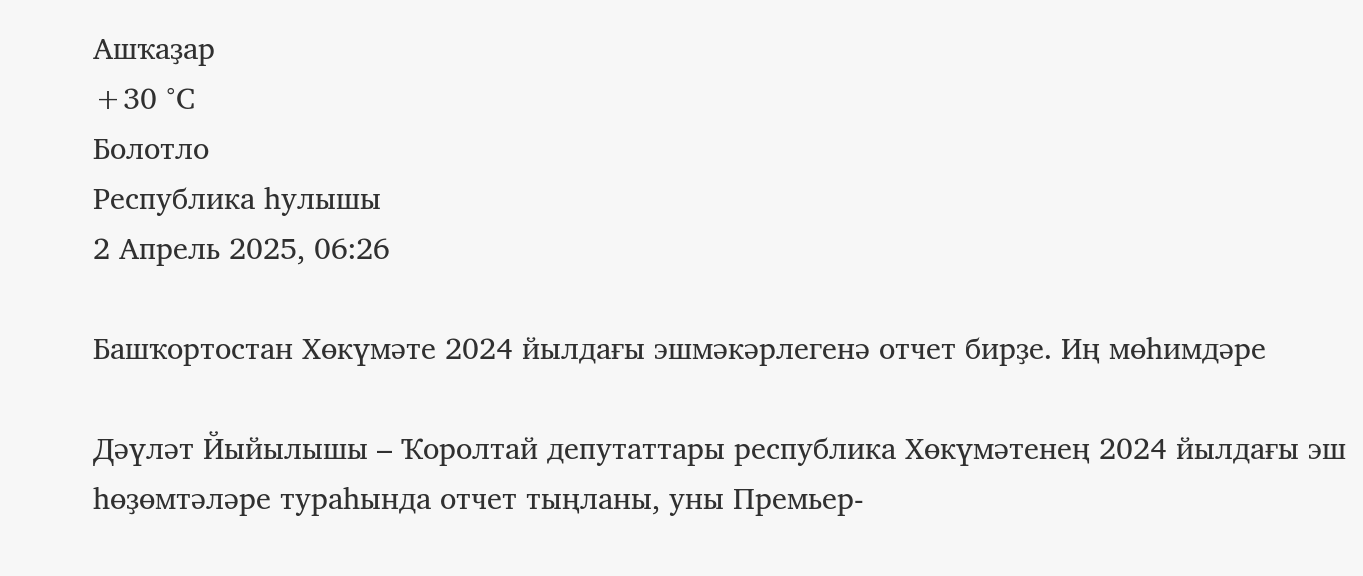Ашҡаҙар
+30 °С
Болотло
Республика һулышы
2 Апрель 2025, 06:26

Башҡортостан Хөкүмәте 2024 йылдағы эшмәкәрлегенә отчет бирҙе. Иң мөһимдәре

Дәүләт Йыйылышы – Ҡоролтай депутаттары республика Хөкүмәтенең 2024 йылдағы эш һөҙөмтәләре тураһында отчет тыңланы, уны Премьер-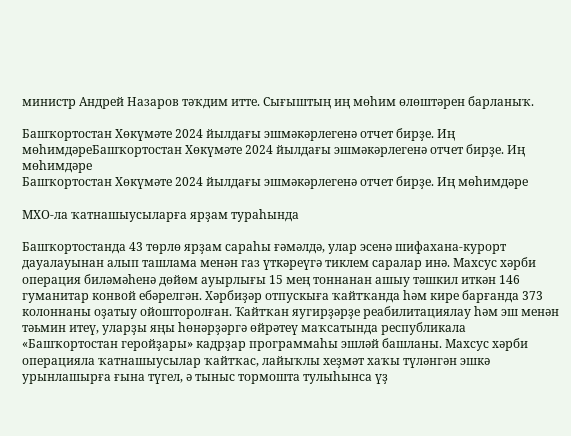министр Андрей Назаров тәҡдим итте. Сығыштың иң мөһим өлөштәрен барланыҡ.

Башҡортостан Хөкүмәте 2024 йылдағы эшмәкәрлегенә отчет бирҙе. Иң мөһимдәреБашҡортостан Хөкүмәте 2024 йылдағы эшмәкәрлегенә отчет бирҙе. Иң мөһимдәре
Башҡортостан Хөкүмәте 2024 йылдағы эшмәкәрлегенә отчет бирҙе. Иң мөһимдәре

МХО-ла ҡатнашыусыларға ярҙам тураһында

Башҡортостанда 43 төрлө ярҙам сараһы ғәмәлдә, улар эсенә шифахана-курорт дауалауынан алып ташлама менән газ үткәреүгә тиклем саралар инә. Махсус хәрби операция биләмәһенә дөйөм ауырлығы 15 мең тоннанан ашыу тәшкил иткән 146 гуманитар конвой ебәрелгән. Хәрбиҙәр отпускыға ҡайтҡанда һәм кире барғанда 373 колоннаны оҙатыу ойошторолған. Ҡайтҡан яугирҙәрҙе реабилитациялау һәм эш менән тәьмин итеү, уларҙы яңы һөнәрҙәргә өйрәтеү маҡсатында республикала «Башҡортостан геройҙары» кадрҙар программаһы эшләй башланы. Махсус хәрби операцияла ҡатнашыусылар ҡайтҡас, лайыҡлы хеҙмәт хаҡы түләнгән эшкә урынлашырға ғына түгел, ә тыныс тормошта тулыһынса үҙ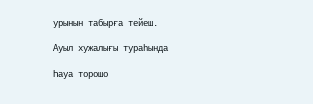урынын табырға тейеш.

Ауыл хужалығы тураһында

Һауа торошо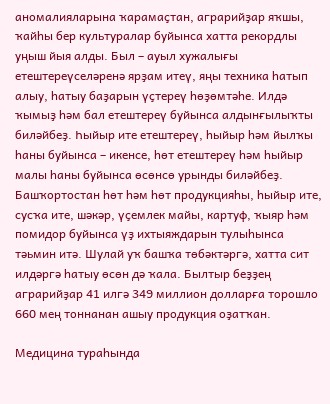аномалияларына ҡарамаҫтан, аграрийҙар яҡшы, ҡайһы бер культуралар буйынса хатта рекордлы уңыш йыя алды. Был – ауыл хужалығы етештереүселәренә ярҙам итеү, яңы техника һатып алыу, һатыу баҙарын үҫтереү һөҙөмтәһе. Илдә ҡымыҙ һәм бал етештереү буйынса алдынғылыҡты биләйбеҙ. Һыйыр ите етештереү, һыйыр һәм йылҡы һаны буйынса – икенсе, һөт етештереү һәм һыйыр малы һаны буйынса өсөнсө урынды биләйбеҙ. Башҡортостан һөт һәм һөт продукцияһы, һыйыр ите, сусҡа ите, шәкәр, үҫемлек майы, картуф, ҡыяр һәм помидор буйынса үҙ ихтыяждарын тулыһынса тәьмин итә. Шулай уҡ башҡа төбәктәргә, хатта сит илдәргә һатыу өсөн дә ҡала. Былтыр беҙҙең аграрийҙар 41 илгә 349 миллион долларға торошло 660 мең тоннанан ашыу продукция оҙатҡан.

Медицина тураһында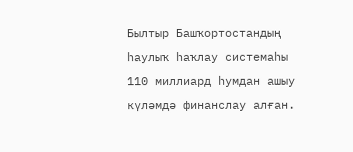Былтыр Башҡортостандың һаулыҡ һаҡлау системаһы 110 миллиард һумдан ашыу күләмдә финанслау алған.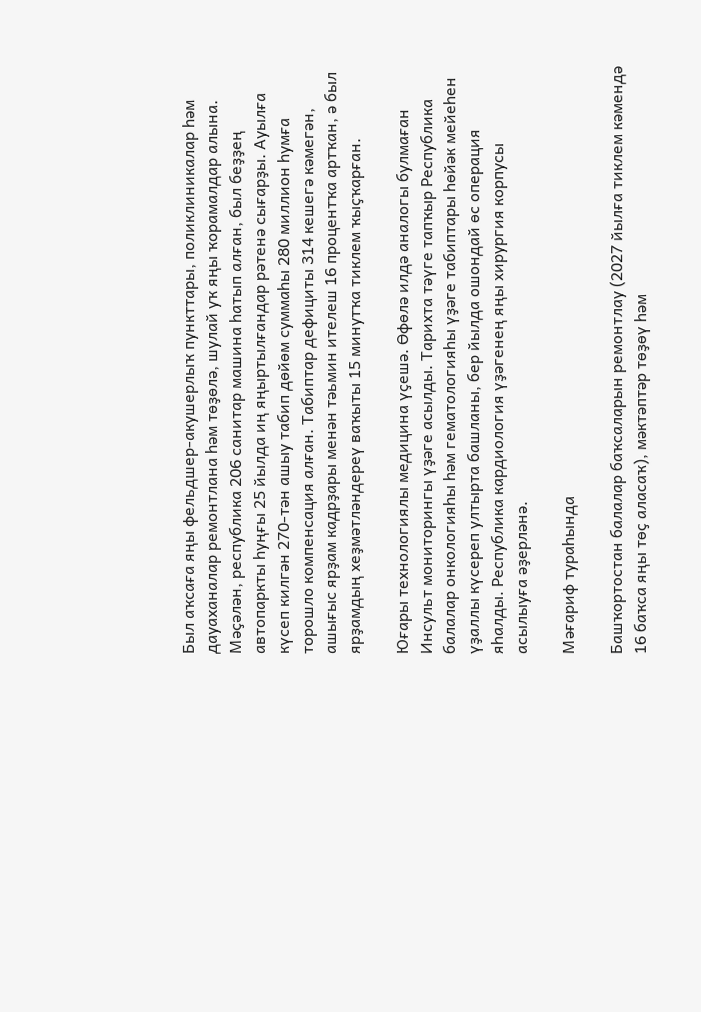Был аҡсаға яңы фельдшер-акушерлыҡ пункттары, поликлиникалар һәм дауаханалар ремонтлана һәм төҙөлә, шулай уҡ яңы ҡорамалдар алына. Мәҫәлән, республика 206 санитар машина һатып алған, был беҙҙең автопаркты һуңғы 25 йылда иң яңыртылғандар рәтенә сығарҙы. Ауылға күсеп килгән 270-тән ашыу табип дөйөм суммаһы 280 миллион һумға торошло компенсация алған. Табиптар дефициты 314 кешегә кәмегән, ашығыс ярҙам кадрҙары менән тәьмин ителеш 16 процентҡа артҡан, ә был ярҙамдың хеҙмәтләндереү ваҡыты 15 минутҡа тиклем ҡыҫҡарған.

Юғары технологиялы медицина үҫешә. Өфөлә илдә аналогы булмаған Инсульт мониторингы үҙәге асылды. Тарихта тәүге тапҡыр Республика балалар онкологияһы һәм гематологияһы үҙәге табиптары һөйәк мейеһен үҙаллы күсереп ултырта башланы, бер йылда ошондай өс операция яһалды. Республика кардиология үҙәгенең яңы хирургия корпусы асылыуға әҙерләнә.

Мәғариф тураһында

Башҡортостан балалар баҡсаларын ремонтлау (2027 йылға тиклем кәмендә 16 баҡса яңы төҫ аласаҡ), мәктәптәр төҙөү һәм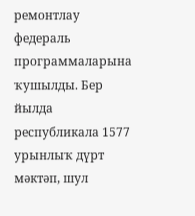ремонтлау федераль программаларына ҡушылды. Бер йылда республикала 1577 урынлыҡ дүрт мәктәп, шул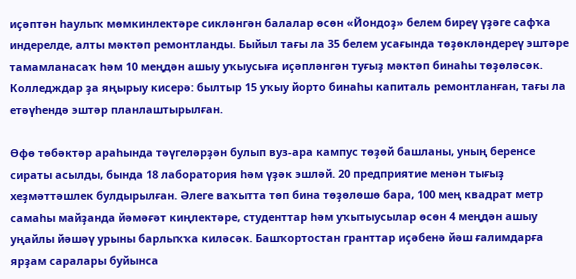иҫәптән һаулыҡ мөмкинлектәре сикләнгән балалар өсөн «Йондоҙ» белем биреү үҙәге сафҡа индерелде, алты мәктәп ремонтланды. Быйыл тағы ла 35 белем усағында төҙөкләндереү эштәре тамамланасаҡ һәм 10 меңдән ашыу уҡыусыға иҫәпләнгән туғыҙ мәктәп бинаһы төҙөләсәк. Колледждар ҙа яңырыу кисерә: былтыр 15 уҡыу йорто бинаһы капиталь ремонтланған, тағы ла етәүһендә эштәр планлаштырылған.

Өфө төбәктәр араһында тәүгеләрҙән булып вуз-ара кампус төҙөй башланы, уның беренсе сираты асылды, бында 18 лаборатория һәм үҙәк эшләй. 20 предприятие менән тығыҙ хеҙмәттәшлек булдырылған. Әлеге ваҡытта төп бина төҙөлөшө бара, 100 мең квадрат метр самаһы майҙанда йәмәғәт киңлектәре, студенттар һәм уҡытыусылар өсөн 4 меңдән ашыу уңайлы йәшәү урыны барлыҡҡа киләсәк. Башҡортостан гранттар иҫәбенә йәш ғалимдарға ярҙам саралары буйынса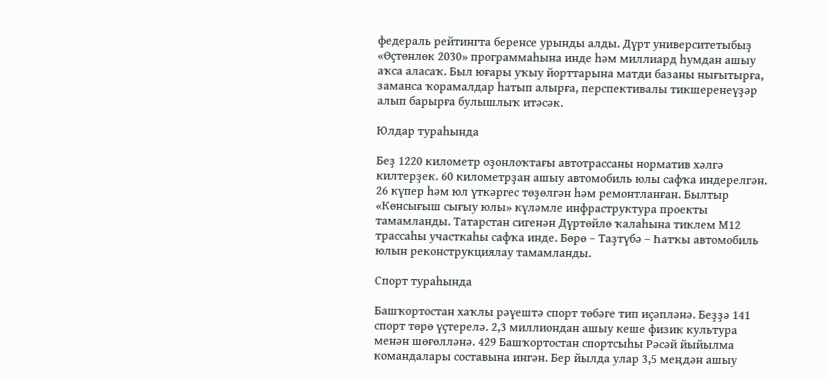федераль рейтингта беренсе урынды алды. Дүрт университетыбыҙ «Өҫтөнлөк 2030» программаһына инде һәм миллиард һумдан ашыу аҡса аласаҡ. Был юғары уҡыу йорттарына матди базаны нығытырға, заманса ҡорамалдар һатып алырға, перспективалы тикшеренеүҙәр алып барырға булышлыҡ итәсәк.

Юлдар тураһында

Беҙ 1220 километр оҙонлоҡтағы автотрассаны норматив хәлгә килтерҙек. 60 километрҙан ашыу автомобиль юлы сафҡа индерелгән. 26 күпер һәм юл үткәргес төҙөлгән һәм ремонтланған. Былтыр «Көнсығыш сығыу юлы» күләмле инфраструктура проекты тамамланды. Татарстан сигенән Дүртөйлө ҡалаһына тиклем М12 трассаһы участкаһы сафҡа инде. Бөрө – Таҙтүбә – Һатҡы автомобиль юлын реконструкциялау тамамланды.

Спорт тураһында

Башҡортостан хаҡлы рәүештә спорт төбәге тип иҫәпләнә. Беҙҙә 141 спорт төрө үҫтерелә. 2,3 миллиондан ашыу кеше физик культура менән шөғөлләнә. 429 Башҡортостан спортсыһы Рәсәй йыйылма командалары составына ингән. Бер йылда улар 3,5 меңдән ашыу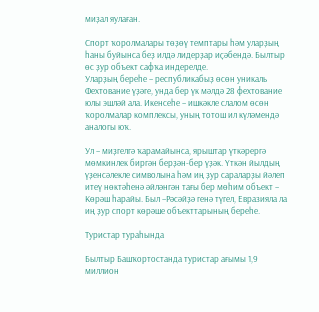миҙал яулаған.

Спорт ҡоролмалары төҙөү темптары һәм уларҙың һаны буйынса беҙ илдә лидерҙар иҫәбендә. Былтыр өс ҙур объект сафҡа индерелде.
Уларҙың береһе – республикабыҙ өсөн уникаль Фехтование үҙәге, унда бер үк мәлдә 28 фехтование юлы эшләй ала. Икенсеһе – ишкәкле слалом өсөн ҡоролмалар комплексы, уның тотош ил күләмендә аналогы юҡ.

Ул – миҙгелгә ҡарамайынса, ярыштар үткәрергә мөмкинлек биргән берҙән-бер үҙәк. Үткән йылдың үҙенсәлекле символына һәм иң ҙур сараларҙы йәлеп итеү нөктәһенә әйләнгән тағы бер мөһим объект – Көрәш һарайы. Был –Рәсәйҙә генә түгел, Евразияла ла иң ҙур спорт көрәше объекттарының береһе.

Туристар тураһында

Былтыр Башҡортостанда туристар ағымы 1,9 миллион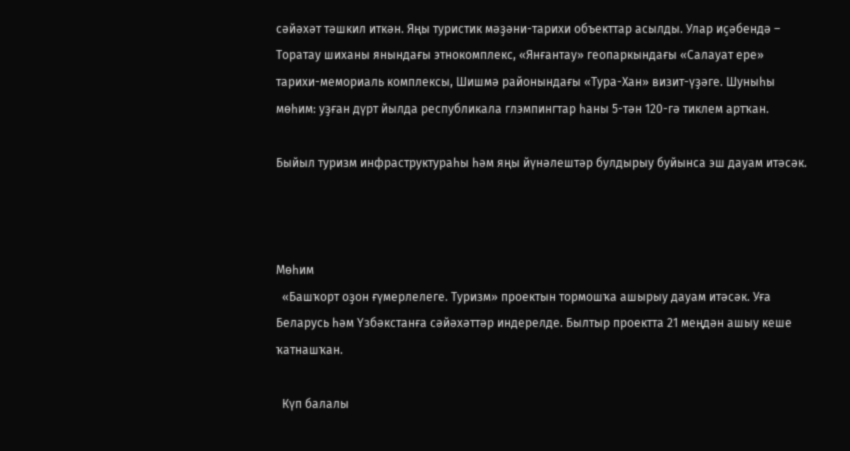сәйәхәт тәшкил иткән. Яңы туристик мәҙәни-тарихи объекттар асылды. Улар иҫәбендә – Торатау шиханы янындағы этнокомплекс, «Янғантау» геопаркындағы «Салауат ере» тарихи-мемориаль комплексы, Шишмә районындағы «Тура-Хан» визит-үҙәге. Шуныһы мөһим: уҙған дүрт йылда республикала глэмпингтар һаны 5-тән 120-гә тиклем артҡан.

Быйыл туризм инфраструктураһы һәм яңы йүнәлештәр булдырыу буйынса эш дауам итәсәк.



Мөһим
  «Башҡорт оҙон ғүмерлелеге. Туризм» проектын тормошҡа ашырыу дауам итәсәк. Уға Беларусь һәм Үзбәкстанға сәйәхәттәр индерелде. Былтыр проектта 21 меңдән ашыу кеше ҡатнашҡан.

  Күп балалы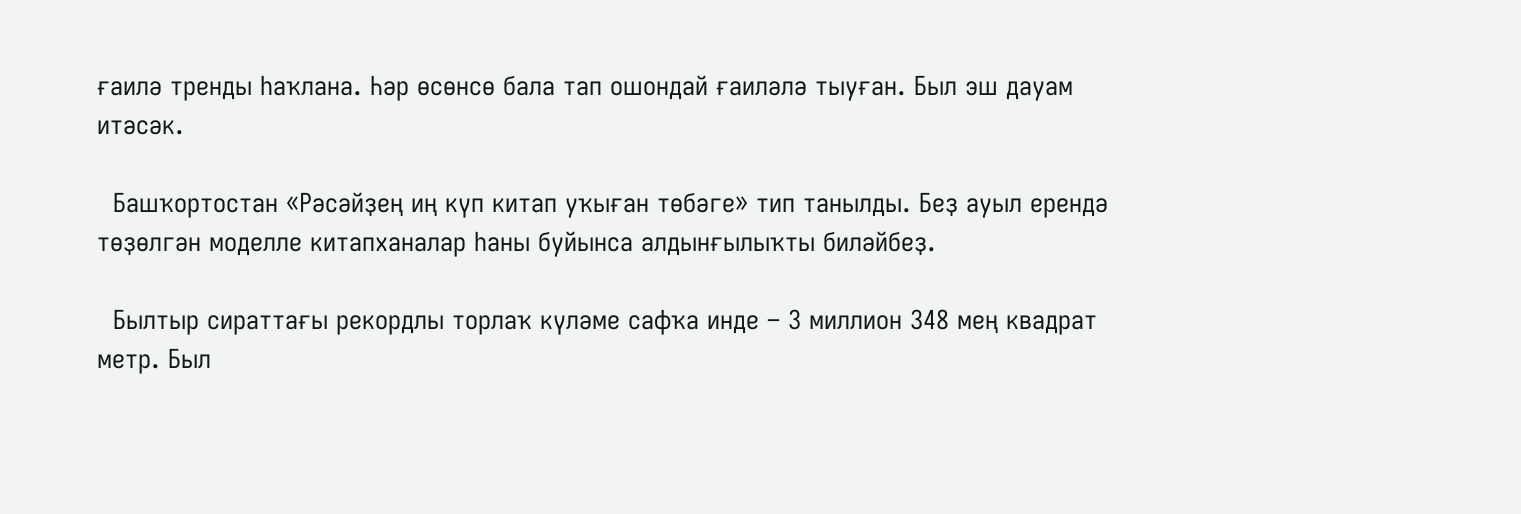ғаилә тренды һаҡлана. Һәр өсөнсө бала тап ошондай ғаиләлә тыуған. Был эш дауам итәсәк.

  Башҡортостан «Рәсәйҙең иң күп китап уҡыған төбәге» тип танылды. Беҙ ауыл ерендә төҙөлгән моделле китапханалар һаны буйынса алдынғылыҡты биләйбеҙ.

  Былтыр сираттағы рекордлы торлаҡ күләме сафҡа инде – 3 миллион 348 мең квадрат метр. Был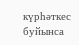күрһәткес буйынса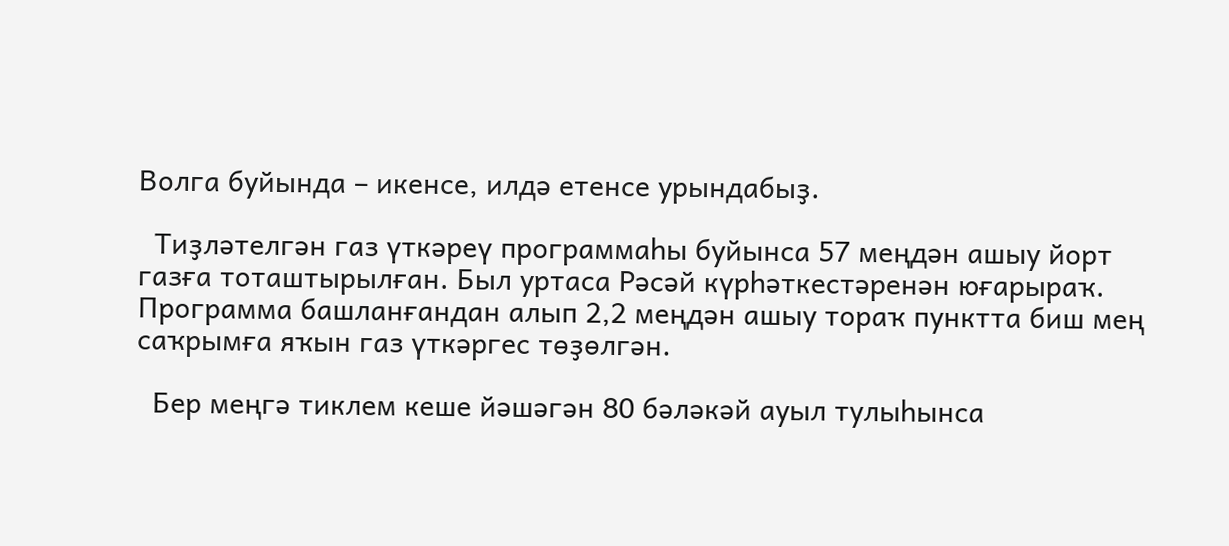Волга буйында – икенсе, илдә етенсе урындабыҙ.

  Тиҙләтелгән газ үткәреү программаһы буйынса 57 меңдән ашыу йорт газға тоташтырылған. Был уртаса Рәсәй күрһәткестәренән юғарыраҡ. Программа башланғандан алып 2,2 меңдән ашыу тораҡ пунктта биш мең саҡрымға яҡын газ үткәргес төҙөлгән.

  Бер меңгә тиклем кеше йәшәгән 80 бәләкәй ауыл тулыһынса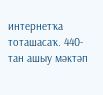интернетҡа тоташасаҡ. 440-тан ашыу мәктәп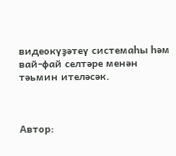видеокүҙәтеү системаһы һәм вай-фай селтәре менән тәьмин ителәсәк.



Автор: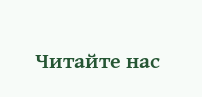Читайте нас